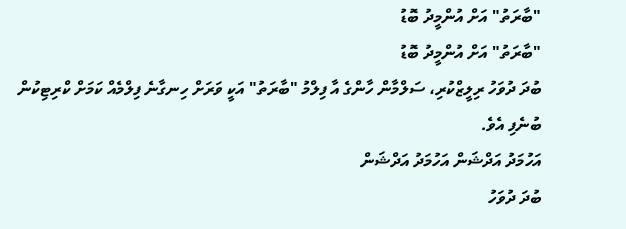"ބާރަތު" އަށް އުންމީދު ބޮޑު
"ބާރަތު" އަށް އުންމީދު ބޮޑު
ބުދަ ދުވަހު ރިލީޒްކުރި، ސަލްމާން ހާންގެ އާ ފިލްމު "ބާރަތު" އަކީ ވަރަށް ހިނގާނެ ފިލްމެއް ކަމަށް ކްރިޓިކުން ބުނެފި އެވެ.
އަހުމަދު އަދްޝަން އަހުމަދު އަދްޝަން
ބުދަ ދުވަހު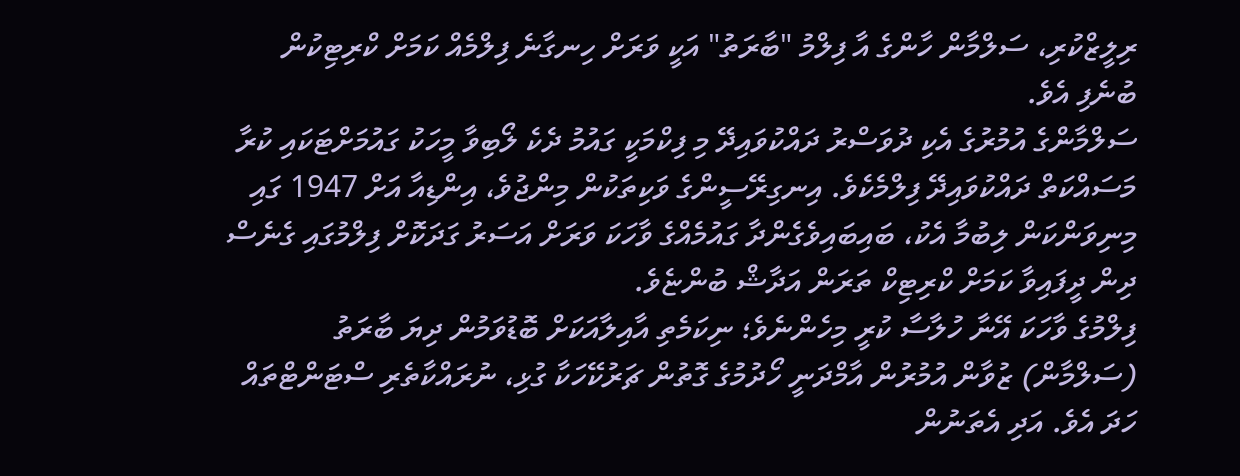ރިލީޒްކުރި، ސަލްމާން ހާންގެ އާ ފިލްމު "ބާރަތު" އަކީ ވަރަށް ހިނގާނެ ފިލްމެއް ކަމަށް ކްރިޓިކުން ބުނެފި އެވެ.
ސަލްމާންގެ އުމުރުގެ އެކި ދުވަސްރު ދައްކުވައިދޭ މި ފިކްމަކީ ގައުމު ދެކެ ލޯބިވާ މީހަކު ގައުމަށްޓަކައި ކުރާ މަސައްކަތް ދައްކުވައިދޭ ފިލްމެކެވެ. އިނގިރޭސީންގެ ވަކިތަކުން މިންޖުވެ، އިންޑިއާ އަށް 1947 ގައި މިނިވަންކަން ލިބުމާ އެކު، ބައިބައިވެގެންދާ ގައުމެއްގެ ވާހަކަ ވަރަށް އަސަރު ގަދަކޮށް ފިލްމުގައި ގެނެސް ދިން ދީފައިވާ ކަމަށް ކްރިޓިކް ތަރަން އަދާޝް ބުންޏެވެ.
ފިލްމުގެ ވާހަކަ އޭނާ ހުލާސާ ކުރީ މިހެންނެވެ؛ ނިކަމެތި އާއިލާއަކަށް ބޮޑުވަމުން ދިޔަ ބާރަތު (ސަލްމާން) ޒުވާން އުމުރުން އާމްދަނީ ހޯދުމުގެ ގޮތުން ޗަރުކޭހަކާ ގުޅި، ނުރައްކާތެރި ސްޓަންޓްތައް ހަދަ އެވެ. އަދި އެތަނުން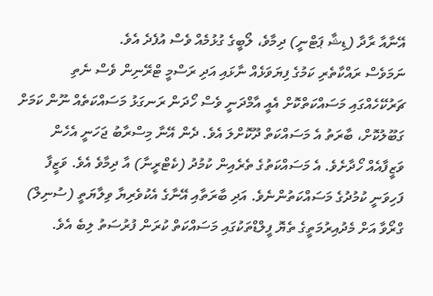އޭނާއާ ރާދާ (ޑިޝާ ޕަޓްނީ) ދިމާވެ، ލޯބީގެ ގުޅުމެއް ވެސް އުފެދެ އެވެ.
ނަމަވެސް ރައްކާތެރި ކަމުގެ ފިޔަވަޅެއް ނާޅައި އަދި ރަސްމީ ޓްރޭނިން ވެސް ނެތި ޗަރުކޭހެއްގައި މަސައްކަތްކޮށް އެއީ އާމްދަނީ ވެސް ހޯދަން ރަނގަޅު މަސައްކަތެއް ނޫން ކަމަށް ގަބޫލުކޮށް، ބާރަތު އެ މަސައްކަތް ދޫކޮށްލަ އެވެ. ދެން އޭނާ މިސްރާބު ޖަހަނީ އެހެން ވަޒީފާއެއް ހޯދާށެވެ. އެ މަސައްކަތުގެ ތެރެއިން ކުމުދު (ކެޓްރީނާ) އާ ދިމާވެ އެވެ. ވަޒީފާ ފަހިވަނީ ކުމުދުގެ މަސައްކަތުންނެވެ. އަދި ބާރަތާއި އޭނާގެ އެކުވެރިޔާ ވިލާޔަތީ (ސުނިލް) ގްރޯވާ އަށް މެދުއިރުމަތީގެ ތެޔޮ ފީލްޑްތަކުގައި މަސައްކަތް ކުރަން ފުރުސަތު ލިބެ އެވެ.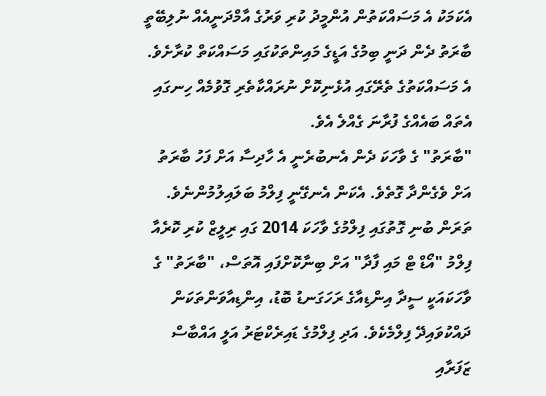އެކަމަކު އެ މަސައްކަތުން އުންމީދު ކުރި ވަރުގެ އާމްދަނީއެއް ނުލިބޭތީ ބާރަތު ދެން ދަނީ ބިމުގެ އަޑީގެ މައިންތަކުގައި މަސައްކަތް ކުރާށެވެ. އެ މަސައްކަތުގެ ތެރޭގައި އުޅެނިކޮށް ނުރައްކާތެރި ގޮވުމެއް ހިނގައި އެތައް ބައެއްގެ ފުރާނަ ގެއްލެ އެވެ.
"ބާރަތު" ގެ ވާހަކަ ދެން އެނބުރެނީ އެ ހާދިސާ އަށް ފަހު ބާރަތު އަށް ވެގެންދާ ގޮތެވެ. އެކަން އެނގޭނީ ފިލްމު ބަލައިލުމުންނެވެ.
ތަރަން ބުނި ގޮތުގައި ފިލްމުގެ ވާހަކަ 2014 ގައި ރިލީޒް ކުރި ކޮރެއާ ފިލްމު "އޯޑް ޓް މައި ފާދާ" އަށް ބިނާކޮށްފައި އޮތަސް، "ބާރަތު" ގެ ވާހަކައަކީ ސީދާ އިންޑިއާގެ ރަހަގަނޑު ބޮޑު، އިންޑިއާވަންތަކަން ދައްކުވައިދޭ ފިލްމެކެވެ. އަދި ފިލްމުގެ ޑައިރެކްޓަރު އަލީ އައްބާސް ޒަފަރާއި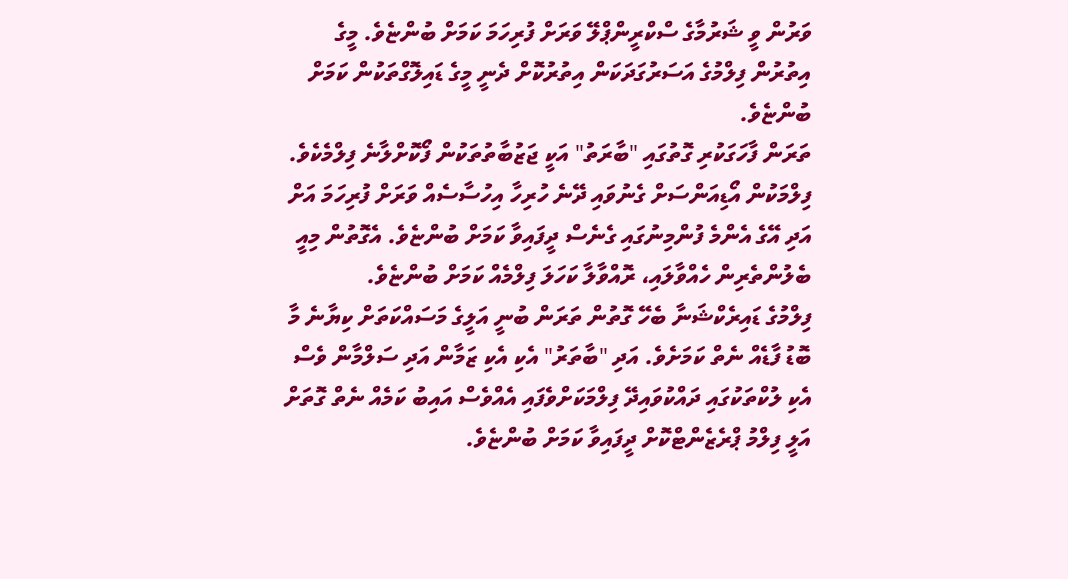ވަރުން ވީ ޝަރުމާގެ ސްކްރީންޕްލޭ ވަރަށް ފުރިހަމަ ކަމަށް ބުންޏެވެ. މީގެ އިތުރުން ފިލްމުގެ އަސަރުގަދަކަން އިތުރުކޮށް ދެނީ މީގެ ޑައިލޮގްތަކުން ކަމަށް ބުންޏެވެ.
ތަރަން ފާހަގަކުރި ގޮތުގައި "ބާރަތު" އަކީ ޖަޒުބާތުތަކުން ފޯކޮށްލާނެ ފިލްމެކެވެ. ފިލްމަކުން އޯޑިއަންސަށް ގެނުވައި ދޭނެ ހުރިހާ އިހުސާސެއް ވަރަށް ފުރިހަމަ އަށް އަދި އޭގެ އެންމެ ފުންމިނުގައި ގެނެސް ދީފައިވާ ކަމަށް ބުންޏެވެ. އެގޮތުން މިއީ ބެލުންތެރިން ހެއްވާލައި، ރޮއްވާލާ ކަހަލަ ފިލްމެއް ކަމަށް ބުންޏެވެ.
ފިލްމުގެ ޑައިރެކްޝަނާ ބެހޭ ގޮތުން ތަރަން ބުނީ އަލީގެ މަސައްކަތަށް ކިޔާނެ މާ ބޮޑު ފާޑެއް ނެތް ކަމަށެވެ. އަދި "ބާތަރު" އެކި އެކި ޒަމާން އަދި ސަލްމާން ވެސް އެކި ލުކްތަކުގައި ދައްކުވައިދޭ ފިލްމަކަށްވެފައި އެއްވެސް އައިބު ކަމެއް ނެތް ގޮތަށް އަލީ ފިލްމު ޕްރެޒެންޓްކޮށް ދީފައިވާ ކަމަށް ބުންޏެވެ.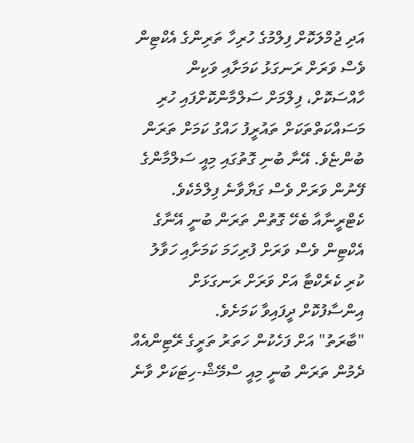އަދި ޖުމްލަކޮށް ފިލްމުގެ ހުރިހާ ތަރިންގެ އެކްޓިން ވެސް ވަރަށް ރަނގަޅު ކަމަށާއި ވަކިން ހާއްސަކޮށް، ފިލްމަށް ސަލްމާންކޮށްފައި ހުރި މަސައްކަތްތަކަށް ތައުރީފު ހައްގު ކަމަށް ތަރަން ބުންޏެވެ. އޭނާ ބުނި ގޮތުގައި މިއީ ސަލްމާންގެ ފޭނުން ވަރަށް ވެސް ގަޔާވާނެ ފިލްމެކެވެ.
ކެޓްރީނާއާ ބެހޭ ގޮތުން ތަރަން ބުނީ އޭނާގެ އެކްޓިން ވެސް ވަރަށް ފުރިހަމަ ކަމަށާއި ހަވާލު ކުރި ކެރެކްޓާ އަށް ވަރަށް ރަނގަޅަށް އިންސާފުކޮށް ދީފައިވާ ކަމަށެވެ.
"ބާރަތު" އަށް ފަހެކުން ހަތަރު ތަރީގެ ރޭޓިންއެއް ދެމުން ތަރަން ބުނީ މިއީ ސްމޭޝް-ހިޓަކަށް ވާނެ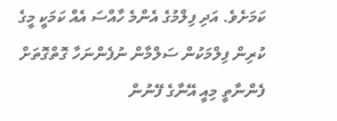ކަމަށެވެ. އަދި ފިލްމުގެ އެންމެ ހާއްސަ އެއް ކަމަކީ މީގެ ކުރިން ފިލްމަކުން ސަލްމާން ނުފެންނަހާ ގޮތްގޮތަށް ފެންނާތީ މިއީ އޭނާގެ ފޭނުން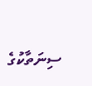ސިނަތާކުގެ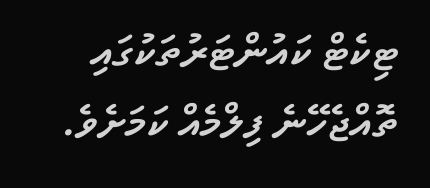ޓިކެޓް ކައުންޓަރުތަކުގައި ތޮއްޖެހޭނެ ފިލްމެއް ކަމަށެވެ.